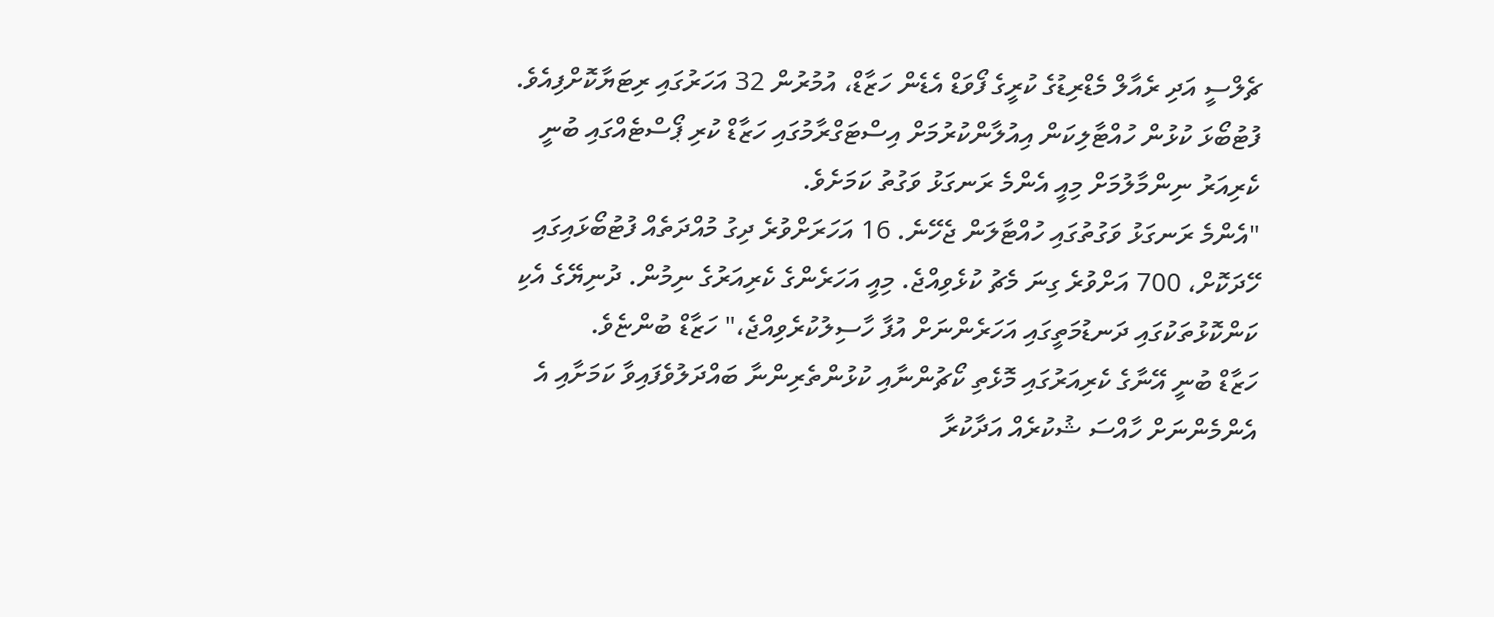ޗެލްސީ އަދި ރެއާލް މެޑްރިޑުގެ ކުރީގެ ފޯވަޑް އެޑެން ހަޒާޑް، އުމުރުން 32 އަހަރުގައި ރިޓަޔާކޮށްފިއެވެ.
ފުޓުބޯޅަ ކުޅުން ހުއްޓާލިކަން އިއުލާންކުރުމަށް އިސްޓަގްރާމުގައި ހަޒާޑް ކުރި ޕޯސްޓެއްގައި ބުނީ ކެރިއަރު ނިންމާލުމަށް މިއީ އެންމެ ރަނގަޅު ވަގުތު ކަމަށެވެ.
"އެންމެ ރަނގަޅު ވަގުތުގައި ހުއްޓާލަން ޖެހޭނެ. 16 އަހަރަށްވުރެ ދިގު މުއްދަތެއް ފުޓުބޯޅައިގައި ހޭދަކޮށް، 700 އަށްވުރެ ގިނަ މެޗު ކުޅެވިއްޖެ. މިއީ އަހަރެންގެ ކެރިއަރުގެ ނިމުން. ދުނިޔޭގެ އެކި ކަންކޮޅުތަކުގައި ދަނޑުމަތީގައި އަހަރެންނަށް އުފާ ހާސިލުކުރެވިއްޖެ،" ހަޒާޑް ބުންޏެވެ.
ހަޒާޑް ބުނީ އޭނާގެ ކެރިއަރުގައި މޮޅެތި ކޯޗުންނާއި ކުޅުންތެރިންނާ ބައްދަލުވެފައިވާ ކަމަށާއި އެ އެންމެންނަށް ހާއްސަ ޝުކުރެއް އަދާކުރާ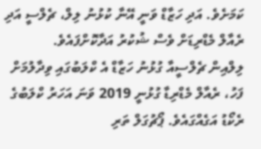ކަމަށެވެ. އަދި ހަޒާޑް ވަނީ އޭނާ ކުޅުނު ލިލް، ޗެލްސީ އަދި ރެއާލް މެޑްރިޑަށް ވެސް ޝުކުރު އަދާކޮށްފައެވެ.
ލިލްއިން ޗެލްސީއާ ގުޅުނު ހަޒާޑް އެ ކްލަބުގައި ވިދާލުމަށް ފަހު، ރެއާލް މެޑްރިޑާ ގުޅުނީ 2019 ވަނަ އަހަރު ކްލަބުގެ ރެކޯޑު އަގެއްގައެވެ. ޕޯޗުގަލް ތަރި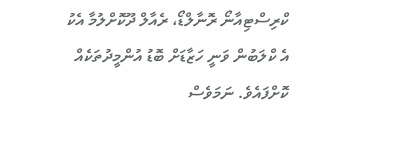ކްރިސްޓިއާނޯ ރޮނާލްޑޯ، ރެއާލް ދޫކޮށްލުމާ އެކު އެ ކްލަބުން ވަނީ ހަޒާޑަށް ބޮޑު އުންމީދުތަކެއް ކޮށްފައެވެ. ނަމަވެސް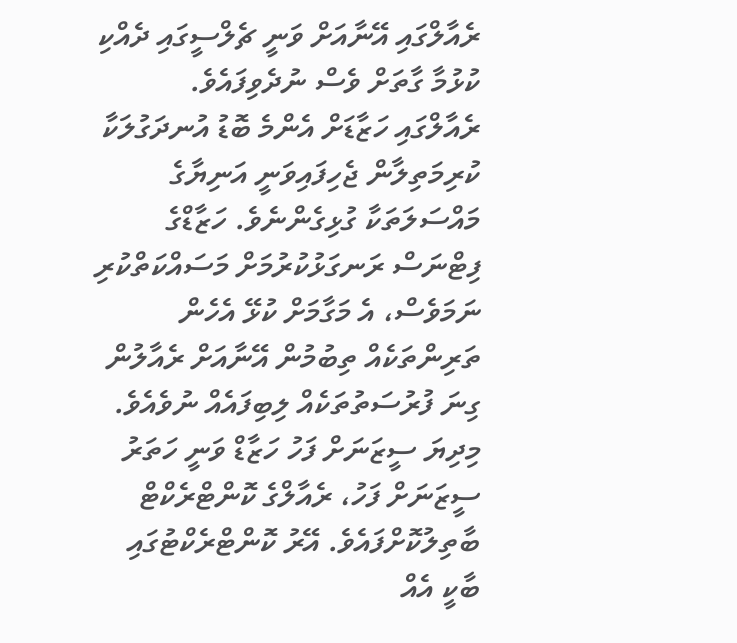ރެއާލްގައި އޭނާއަށް ވަނީ ޗެލްސީގައި ދެއްކި ކުޅުމާ ގާތަށް ވެސް ނުދެވިފައެވެ.
ރެއާލްގައި ހަޒާޑަށް އެންމެ ބޮޑު އުނދަގުލަކާ ކުރިމަތިލާން ޖެހިފައިވަނީ އަނިޔާގެ މައްސަލަތަކާ ގުޅިގެންނެވެ. ހަޒާޑްގެ ފިޓްނަސް ރަނގަޅުކުރުމަށް މަސައްކަތްކުރި ނަމަވެސް، އެ މަގާމަށް ކުޅޭ އެހެން ތަރިންތަކެއް ތިބުމުން އޭނާއަށް ރެއާލުން ގިނަ ފުރުސަތުތަކެއް ލިބިފައެއް ނުވެއެވެ. މިދިޔަ ސީޒަނަށް ފަހު ހަޒާޑް ވަނީ ހަތަރު ސީޒަނަށް ފަހު، ރެއާލްގެ ކޮންޓްރެކްޓް ބާތިލުކޮށްފައެވެ. އޭރު ކޮންޓްރެކްޓުގައި ބާކީ އެއް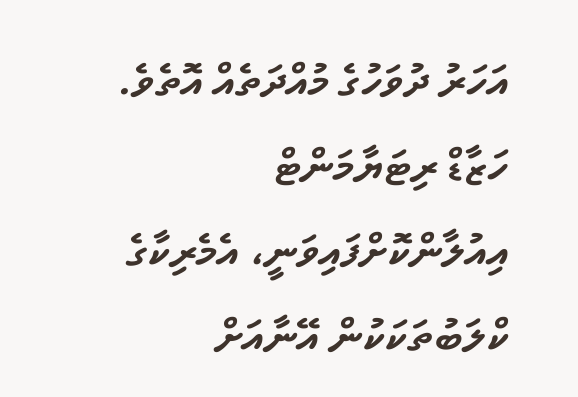އަހަރު ދުވަހުގެ މުއްދަތެއް އޮތެވެ.
ހަޒާޑް ރިޓަޔާމަންޓް އިއުލާންކޮށްފައިވަނީ، އެމެރިކާގެ ކްލަބުތަކަކުން އޭނާއަށް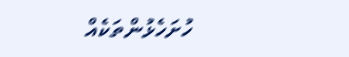ހުށަހެޅުންތަކެއް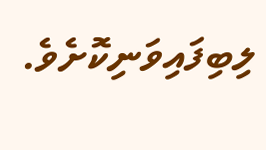ލިބިފައިވަނިކޮށެވެ.